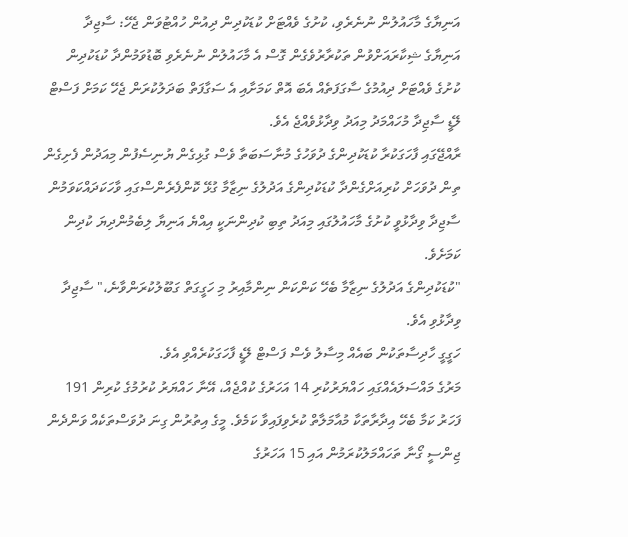އަނިޔާގެ މާހައުލުން ނުނެރެވި، ކުށުގެ ވެއްޓަށް ކުޑަކުދިން ދިއުން ހުއްޓުވަން ޖެހޭ: ސާޖިދާ
އަނިޔާގެ ޝިކާރައަށްވުން ތަކުރާރުވެގެން ގޮސް އެ މާހައުލުން ނުނެރެވި ބޮޑުވަމުންދާ ކުޑަކުދިން ކުށުގެ ވެއްޓަށް ދިއުމުގެ ސާގަފަތެއް އެބަ އޮތް ކަމަށާއި އެ ސަގާފަތް ބަދަލުކުރަން ޖެހޭ ކަމަށް ފަސްޓް ލޭޑީ ސާޖިދާ މުހައްމަދު މިއަދު ވިދާޅުވެއްޖެ އެވެ.
ރާއްޖޭގައި ފާހަގަކުރާ ކުޑަކުދިންގެ ދުވަހުގެ މުނާސަބަތާ ވެސް ގުޅިގެން ޔުނިސެފުން މިއަދުން ފެށިގެން ތިން ދުވަހަށް ކުރިއަށްގެންދާ ކުޑަކުދިންގެ އަދުލުގެ ނިޒާމާ ގުޅޭ ކޮންފެރެންސްގައި ވާހަކަދައްކަވަމުން ސާޖިދާ ވިދާޅުވީ ކުށުގެ މާހައުލުގައި މިއަދު ތިބި ކުދިންނަކީ އިއްޔެ އަނިޔާ ލިބެމުންދިޔަ ކުދިން ކަމަށެވެ.
"ކުޑަކުދިންގެ އަދުލުގެ ނިޒާމާ ބެހޭ ކަންކަން ނިންމާއިރު މި ހަގީގަތް ގަބޫލުކުރަންވާނެ،" ސާޖިދާ ވިދާޅުވި އެވެ.
ހަގީގީ ހާދިސާތަކުން ބައެއް މިސާލު ވެސް ފަސްޓް ލޭޑީ ފާހަގަކުރެއްވި އެވެ.
މަރުގެ މައްސަލައެއްގައި ހައްޔަރުކުރި 14 އަހަރުގެ ކުއްޖެއް، އޭނާ ހައްޔަރު ކުރުމުގެ ކުރިން 191 ފަހަރު ކަމާ ބެހޭ އިދާރާތަކާ މުއާމަލާތް ކުރެވިފައިވާ ކަމެވެ. މީގެ އިތުރުން ގިނަ ދުވަސްތަކެއް ވަންދެން ޖިންސީ ގޯނާ ތަހައްމަލުކުރަމުން އައި 15 އަހަރުގެ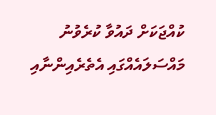ކުއްޖަކަށް ދައުވާ ކުރެވުނު މައްސަލައެއްގައި އެތެރެއިންނާއި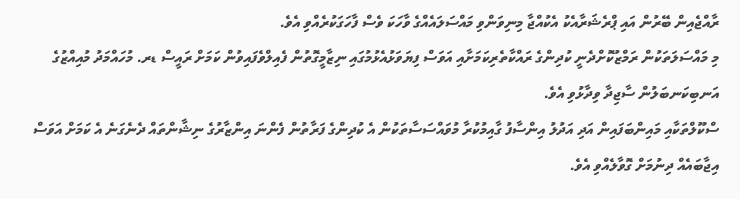ރާއްޖެއިން ބޭރުން އައި ޕްރެޝަރާއެކު އެކުއްޖާ މިނިވަންވި މައްސަލައެއްގެ ވާހަކަ ވެސް ފާހަގަކުރެއްވި އެވެ.
މި މައްސަލަތަކުން ރަމްޒުކޮށްދެނީ ކުދިންގެ ރައްކާތެރިކަމަށާއި އަވަސް ފިޔަވަޅުއެޅުމުގައި ނިޒާމީގޮތުން ފެއިލްވެފައިވުން ކަމަށް ރައީސް ޑރ. މުހައްމަދު މުއިއްޒުގެ އަނބިކަނބަލުން ސާޖިދާ ވިދާޅުވި އެވެ.
ސްކޫލްތަކާއި މައިންބަފައިން އަދި އަދުލު އިންސާފު ގާއިމުކުރާ މުވައްސަސާތަކުން އެ ކުދިންގެ ފަރާތުން ފެންނަ އިންޒާރުގެ ނިޝާންތައް ދެނެގަނެ އެ ކަމަށް އަވަސް އިޖާބައެއް ދިނުމަށް ގޮވާލެއްވި އެވެ.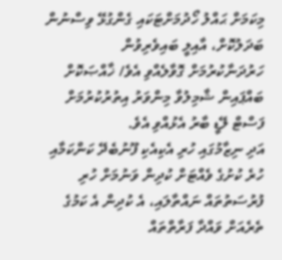މިކަމަށް ޙައްލު ހޯދުމަށްޓަކައި ގެންގުޅޭ ވިސްނުން ބަދަލުކޮށް، އާއިލީ ބައިވެރިވުން ހަރުދަނާކުރުމަށް ގޮވާލެއްވި އެވެ/ ޚާއްޞަކޮށް ބައްޕައިން ޝާމިލުވާ މިންވަރު އިތުރުކުރުމަށް ފަސްޓް ލޭޑީ ބާރު އެޅުއްވި އެވެ.
އަދި ނިޒާމުގައި ހުރި އެކިއެކި ފޫނުބެދޭ ކަންކަމާއި ހުރެ ކުށުގެ ވެއްޓަށް ކުދިން ވަނުމަށް ހުރި ފުރުސަތުތައް ނައްތާލައި، އެ ކުދިން އެ ކަމުގެ ތެރެއަށް ވައްދާ ފަރާތްތައް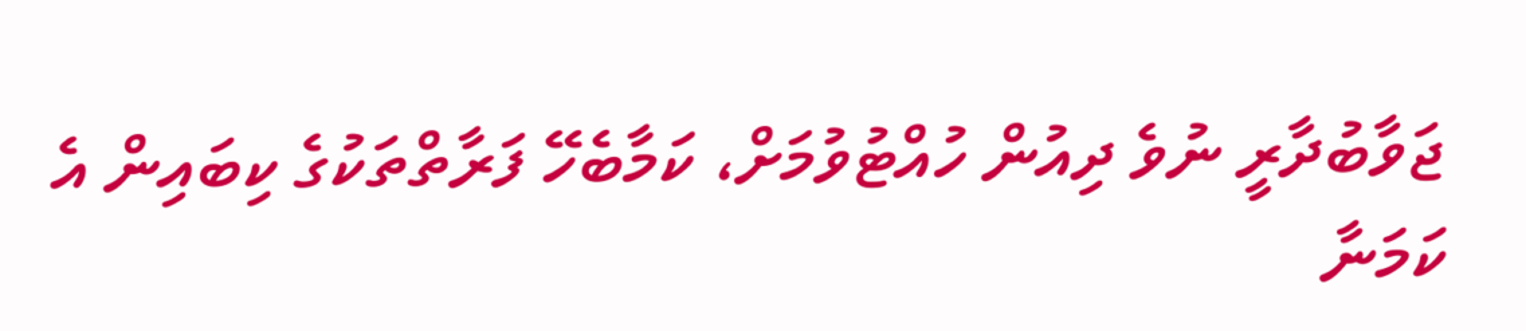ޖަވާބުދާރީ ނުވެ ދިއުން ހުއްޓުވުމަށް، ކަމާބެހޭ ފަރާތްތަކުގެ ކިބައިން އެ ކަމަނާ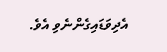އެދިވަޑައިގެންނެވި އެވެ.